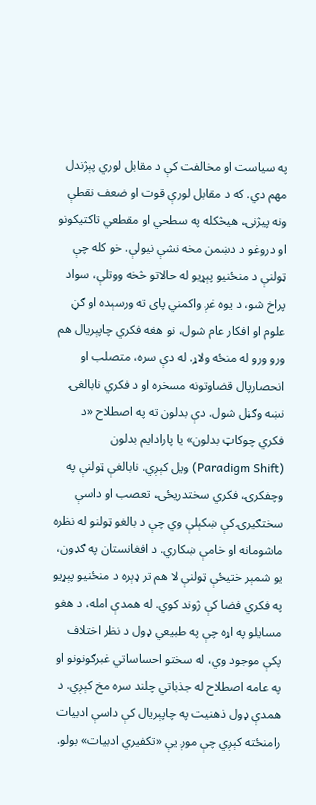په سیاست او مخالفت کې د مقابل لوري پېژندل مهم دي. که د مقابل لورې قوت او ضعف نقطې ونه پیژنۍ، هیڅکله په سطحي او مقطعي تاکتیکونو او دروغو د دښمن مخه نشې نیولې. خو کله چې ټولنې د منځنیو پېړیو له حالاتو څخه ووتلې، سواد پراخ شو، د یوه غږ واکمني پای ته ورسېده او ګڼ علوم او افکار عام شول، نو هغه فکري چاپېریال هم ورو ورو له منځه ولاړ. له دې سره، متصلب او انحصارپال قضاوتونه مسخره او د فکري نابالغۍ نښه وګڼل شول. دې بدلون ته په اصطلاح «د فکري چوکاټ بدلون» یا پارادایم بدلون (Paradigm Shift) ویل کېږي. نابالغې ټولنې په وچفکرۍ، فکري سختدریځۍ، تعصب او داسې سختګیرۍ کې ښکېلې وي چې د بالغو ټولنو له نظره ماشومانه او خامې ښکاري. د افغانستان په ګډون، یو شمېر ختیځې ټولنې لا هم تر ډېره د منځنیو پېړیو په فکري فضا کې ژوند کوي. له همدې امله، د هغو مسایلو په اړه چې په طبیعي ډول د نظر اختلاف پکې موجود وي، له سختو احساساتي غبرګونونو او په عامه اصطلاح له جذباتي چلند سره مخ کېږي. د همدې ډول ذهنیت په چاپېریال کې داسې ادبیات رامنځته کېږي چې موږ یې «تکفیري ادبیات» بولو.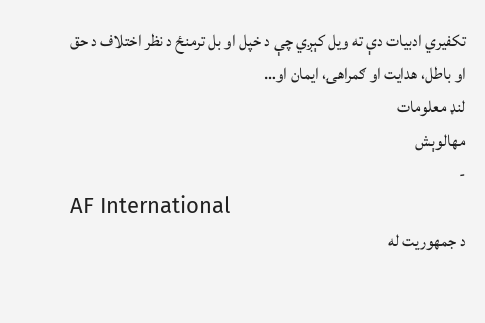تکفیري ادبیات دې ته ویل کېږي چې د خپل او بل ترمنځ د نظر اختلاف د حق او باطل، هدایت او ګمراهۍ، ایمان او…
لنډ معلومات
مهالوېش
-
AF International
د جمهوریت له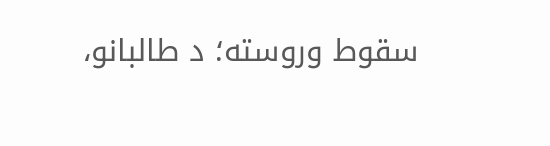سقوط وروسته؛ د طالبانو،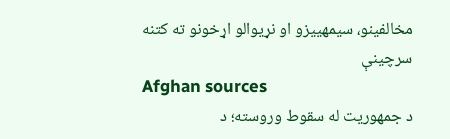مخالفینو، سیمهییزو او نړیوالو اړخونو ته کتنه
سرچینې
Afghan sources
د جمهوریت له سقوط وروسته؛ د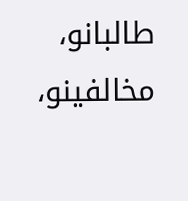طالبانو، مخالفینو،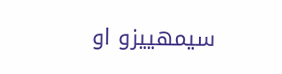سیمهییزو او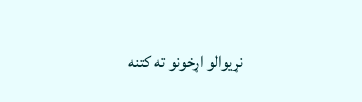نړیوالو اړخونو ته کتنه